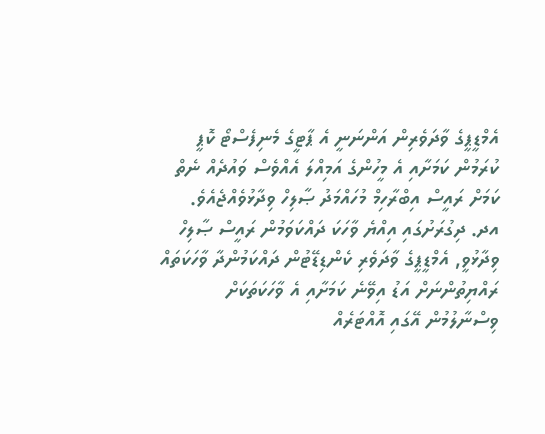އެމްޑީޕީގެ ވާދަވެރިން އަންނަނީ އެ ޕާޓީގެ މެނިފެސްޓޯ ކޮޕީ ކުރަމުން ކަމަށާއި އެ މީހުންގެ އަމިއްލަ އެއްވެސް ވައުދެއް ނެތް ކަމަށް ރައީސް އިބްރާހިމް މުހައްމަދު ޞާލިހް ވިދާޅުވެއްޖެއެވެ.
އދ. ދިގުރަށުގައި އިއްޔެ ވާހަކަ ދައްކަވަމުން ރައީސް ޞާލިހް ވިދާޅުވީ, އެމްޑީޕީގެ ވާދަވެރި ކެންޑިޑޭޓުން ދައްކަމުންދާ ވާހަކަތައް ރައްޔިތުންނަށް އަޑު އިވޭނެ ކަމަށާއި އެ ވާހަކަތަކަށް ވިސްނާލުމުން އޭގައި އޮއްޓަރެއް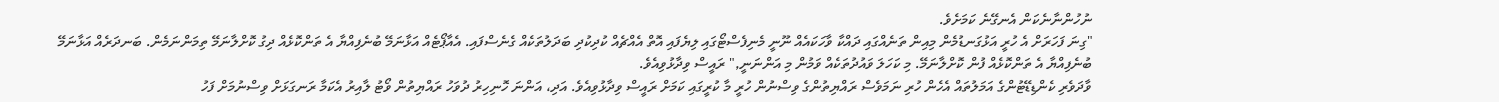ނުހުންނާނެކަން އެނގޭނެ ކަމަށެވެ.
"ގިނަ ފަހަރަށް އެ ހުރީ އަޅުގަނޑުމެން މިއިން ތަނެއްގައި ދައްކާ ވާހަކައެއް ނޫނީ މެނިފެސްޓޯގައި ލިޔެފައި އޮތް އެއްޗެއް ކުދިކުދި ބަދަލުތަކެއް ގެނެސްފައި. އެއާޕޯޓެއް އަޅާނަމޭ ބުނެފިއްޔާ އެ ތަންކޮޅެއް ދިގު ކޮށްލާނަމޭ ތިމަންނަމެން. ބަނދަރެއް އަޅާނަމޭ ބުނެފިއްޔާ އެ ތަންކޮޅެއް ފުން ކޮށްލާނަމޭ. މި ކަހަލަ ވައުދުތަކެއް ވަމުން މި އަންނަނީ," ރައީސް ވިދާޅުވިއެވެ.
ވާދަވެރި ކެންޑިޑޭޓުންގެ އަމަލުތައް އެހެން ހުރި ނަމަވެސް ރައްޔިތުންގެ ވިސްނުން ހުރީ މާ ކުރީގައި ކަމަށް ރައީސް ވިދާޅުވިއެވެ. އަދި، އަންނަ ހޮނިހިރު ދުވަހު ރައްޔިތުން ވޯޓު ލާއިރު އެކަމާ ރަނގަޅަށް ވިސްނުމަށް ފަހު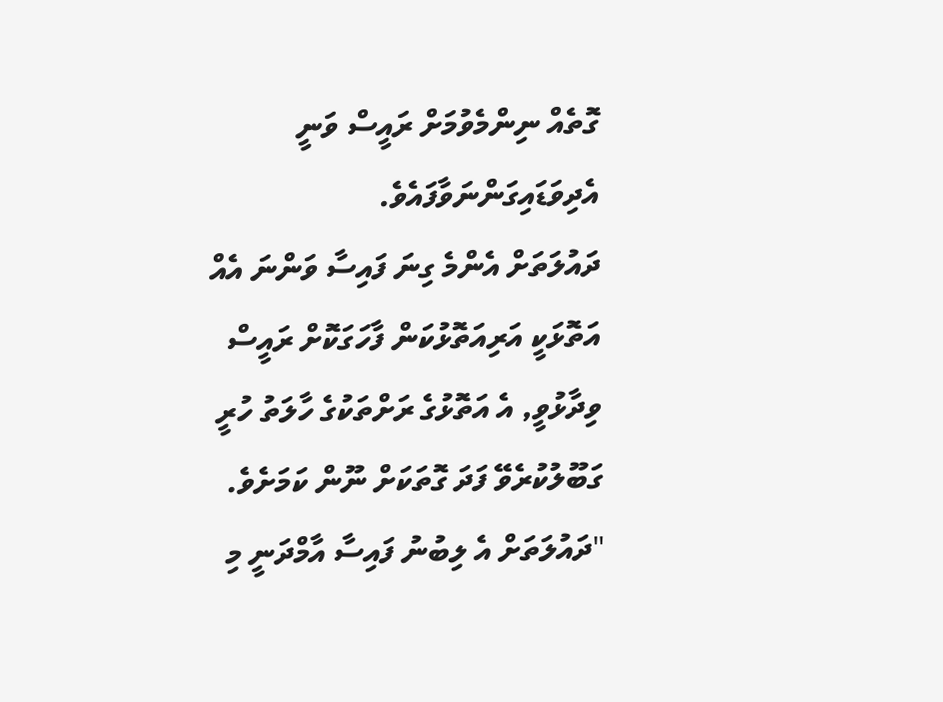ގޮތެއް ނިންމެވުމަށް ރައީސް ވަނީ އެދިވަޑައިގަންނަވާފައެވެ.
ދައުލަތަށް އެންމެ ގިނަ ފައިސާ ވަންނަ އެއް އަތޮޅަކީ އަރިއަތޮޅުކަން ފާހަގަކޮށް ރައީސް ވިދާޅުވީ, އެ އަތޮޅުގެ ރަށްތަކުގެ ހާލަތު ހުރީ ގަބޫލުކުރެވޭ ފަދަ ގޮތަކަށް ނޫން ކަމަށެވެ.
"ދައުލަތަށް އެ ލިބުނު ފައިސާ އާމްދަނީ މި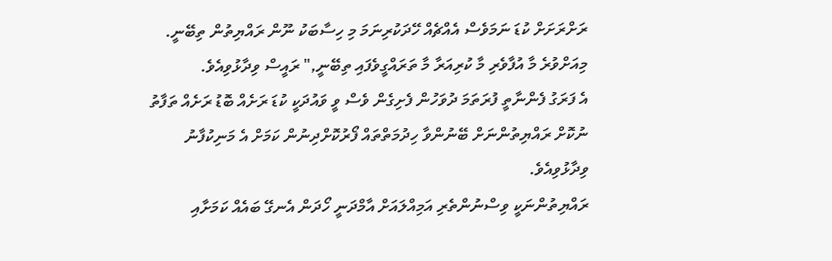ރަށްރަށަށް ކުޑަ ނަމަވެސް އެއްޗެއް ހޭދަކުރިނަމަ މި ހިސާބަކު ނޫން ރައްޔިތުން ތިބޭނީ. މިއަށްވުރެ މާ އުފާވެރި މާ ކުރިއަރާ މާ ތަރައްގީވެފައި ތިބޭނީ," ރައީސް ވިދާޅުވިއެވެ.
އެ ފަރަގު ފެންނާތީ ފުރަތަމަ ދުވަހުން ފެށިގެން ވެސް ވީ ވައުދަކީ ކުޑަ ރަށެއް ބޮޑު ރަށެއް ތަފާތު ނުކޮށް ރައްޔިތުންނަށް ބޭނުންވާ ހިދުމަތްތައް ފޯރުކޮށްދިނުން ކަމަށް އެ މަނިކުފާނު ވިދާޅުވިއެވެ.
ރައްޔިތުންނަކީ ވިސްނުންތެރި އަމިއްލައަށް އާމްދަނީ ހޯދަން އެނގޭ ބައެއް ކަމަށާއި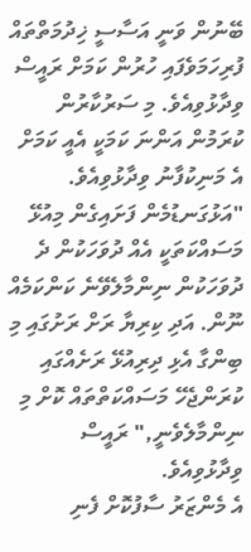ބޭނުން ވަނީ އަސާސީ ޚިދުމަތްތައް ފުރިހަމަވެފައި ހުރުން ކަމަށް ރައީސް ވިދާޅުވިއެވެ. މި ސަރުކާރުން ކުރަމުން އަންނަ ކަމަކީ އެއީ ކަމަށް އެ މަނިކުފާނު ވިދާޅުވިއެވެ.
"އަޅުގަނޑުމެން ފަށައިގެން މިއުޅޭ މަސައްކަތަކީ އެއް ދުވަހަކުން ދެ ދުވަހަކުން ނިންމާލެވޭނެ ކަންކަމެއް ނޫން. އަދި ކިރިޔާ ރަށް ރަށުގައި މި ބިންގާ އެޅި ދިރިއުޅޭ ރަށެއްގައި ކުރަންޖެހޭ މަސައްކަތްތައް ކޮށް މި ނިންމާލެވެނީ," ރައީސް ވިދާޅުވިއެވެ.
އެ މެންޒަރު ސާފުކޮށް ފެނި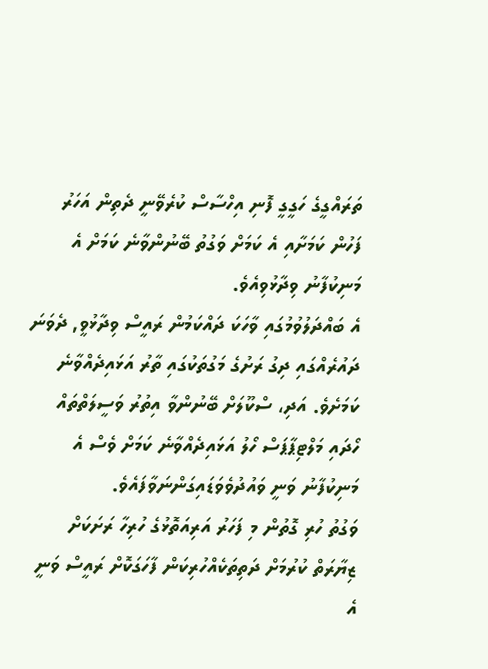ތަރައްގީގެ ހަގީގީ ފޮނި އިހްސާސް ކުރެވޭނީ ދެތިން އަހަރު ފަހުން ކަމަށާއި އެ ކަމަށް ވަގުތު ބޭނުންވާނެ ކަމަށް އެ މަނިކުފާނު ވިދާޅުވިއެވެ.
އެ ބައްދަލުވުމުގައި ވާހަކަ ދައްކަމުން ރައީސް ވިދާޅުވީ, ދެވަނަ ދައުރެއްގައި ދިގު ރަށުގެ މަގުތަކުގައި ތާރު އަޅައިދެއްވާނެ ކަމަށެވެ. އަދި، ސްކޫލަށް ބޭނުންވާ އިތުރު ވަސީލަތްތައް ހޯދައި މަލްޓިޕާޕަސް ހޯލު އަޅައިދެއްވާނެ ކަމަށް ވެސް އެ މަނިކުފާނު ވަނީ ވައުދުވެވަޑައިގަންނަވާފައެވެ.
ވަގުތު ހުރި ގޮތުން މި ފަހަރު އަރިއަތޮޅުގެ ހުރިހާ ރަށަކަށް ޒިޔާރަތް ކުރުމަށް ދަތިތަކެއްހުރިކަން ފާހަގަކޮށް ރައީސް ވަނީ އެ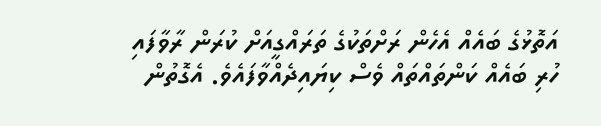އަތޮޅުގެ ބައެއް އެހެން ރަށްތަކުގެ ތަރައްގީއަށް ކުރަން ރާވާފައި ހުރި ބައެއް ކަންތައްތައް ވެސް ކިޔައިދެއްވާފައެވެ. އެގޮތުން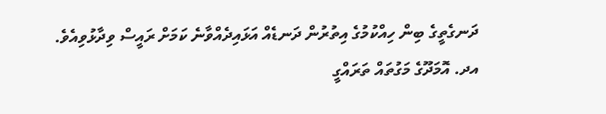ދަނގެތީގެ ބިން ހިއްކުމުގެ އިތުރުން ދަނޑެއް އަޅައިދެއްވާނެ ކަމަށް ރައީސް ވިދާޅުވިއެވެ.
އދ. އޮމަދޫގެ މަގުތައް ތަރައްގީ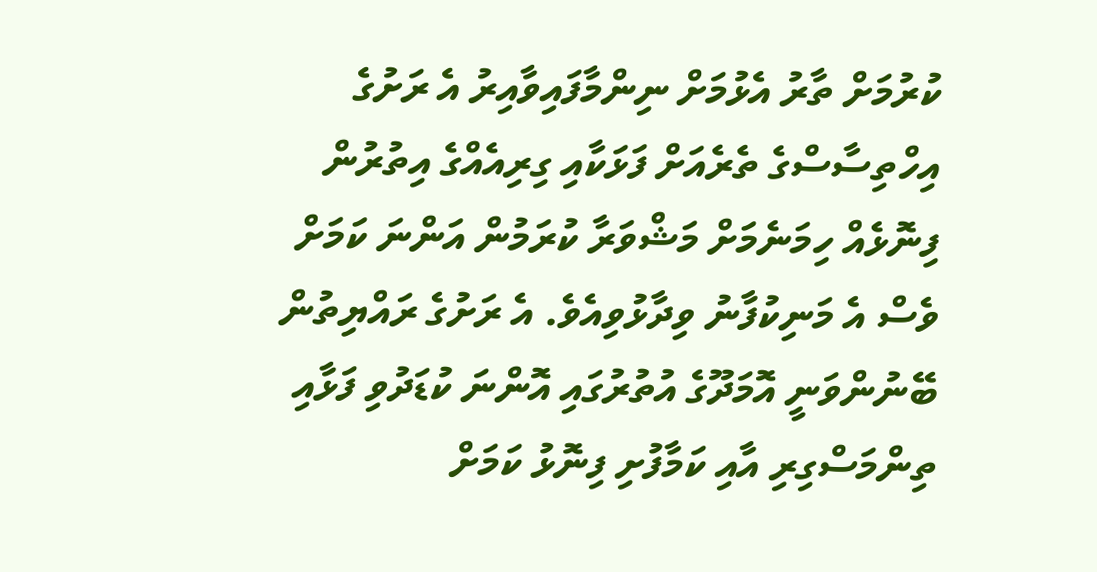ކުރުމަށް ތާރު އެޅުމަށް ނިންމާފައިވާއިރު އެ ރަށުގެ އިހްތިސާސްގެ ތެރެއަށް ފަޅަކާއި ގިރިއެއްގެ އިތުރުން ފިނޮޅެއް ހިމަނެމަށް މަޝްވަރާ ކުރަމުން އަންނަ ކަމަށް ވެސް އެ މަނިކުފާނު ވިދާޅުވިއެވެ. އެ ރަށުގެ ރައްޔިތުން ބޭނުންވަނީ އޮމަދޫގެ އުތުރުގައި އޮންނަ ކުޑަދުވި ފަޅާއި ތިންމަސްގިރި އާއި ކަމާފުށި ފިނޮޅު ކަމަށް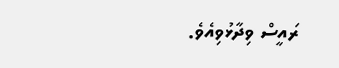ރައީސް ވިދާޅުވިއެވެ.